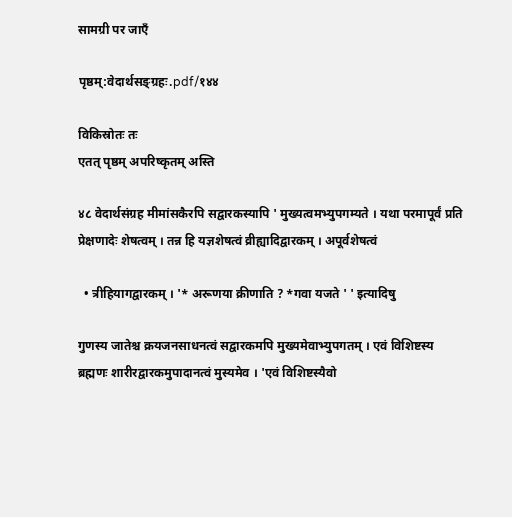सामग्री पर जाएँ

पृष्ठम्:वेदार्थसङ्ग्रहः.pdf/१४४

विकिस्रोतः तः
एतत् पृष्ठम् अपरिष्कृतम् अस्ति

४८ वेदार्थसंग्रह मीमांसकैरपि सद्वारकस्यापि ' मुख्यत्वमभ्युपगम्यते । यथा परमापूर्वं प्रति प्रेक्षणादेः शेषत्वम् । तन्न हि यज्ञशेषत्वं व्रीह्यादिद्वारकम् । अपूर्वशेषत्वं

  • त्रीहियागद्वारकम् । '* अरूणया क्रीणाति ? *गवा यजते ' ' इत्यादिषु

गुणस्य जातेश्च क्रयजनसाधनत्वं सद्वारकमपि मुख्यमेवाभ्युपगतम् । एवं विशिष्टस्य ब्रह्मणः शारीरद्वारकमुपादानत्वं मुस्यमेव । 'एवं विशिष्टस्यैवो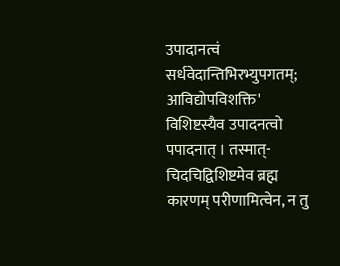उपादानत्वं सर्धवेदान्तिभिरभ्युपगतम्; आविद्योपविशक्ति' विशिष्टस्यैव उपादनत्वो पपादनात् । तस्मात्-चिदचिद्विशिष्टमेव ब्रह्म कारणम् परीणामित्वेन, न तु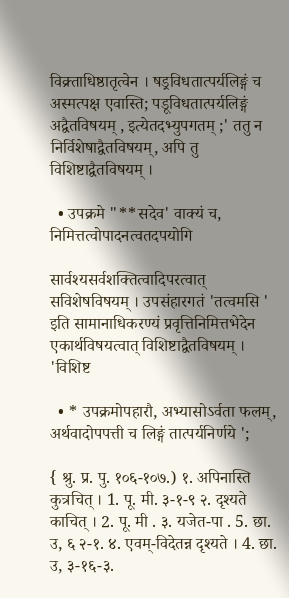विक्र्ताधिष्ठातृत्वेन । षड्रविधतात्पर्यलिङ्गं च अस्मत्पक्ष एवास्ति; पडूविधतात्पर्यलिङ्गं अद्वैतविषयम् , इत्येतदभ्युपगतम् ;' ततु न निर्विशेषाद्वैतविषयम्, अपि तु विशिष्टाद्वैतविषयम् ।

  • उपक्रमे "**सदेव' वाक्यं च, निमित्तत्वोपादनत्वतदपयोगि

सार्वश्यसर्वशक्तित्वादिपरत्वात् सविशेषविषयम् । उपसंहारगतं 'तत्वमसि ' इति सामानाधिकरण्यं प्रवृत्तिनिमित्तभेदेन एकार्थविषयत्वात् विशिष्टाद्वैतविषयम् । 'विशिष्ट

  • * उपक्रमोपहारौ, अभ्यासोऽर्वता फलम्, अर्थवादोपपत्ती च लिङ्गं तात्पर्यनिर्णये ';

{ श्रु. प्र. पु. १०६-१०७.) १. अपिनास्ति कुत्रचित् । 1. पू. मी. ३-१-९ २. दृश्यते काचित् । 2. पू. मी . ३. यजेत-पा . 5. छा. उ, ६ २-१. ४. एवम्-विदेतन्न दृश्यते । 4. छा. उ, ३-१६-३.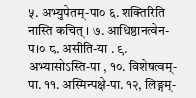५. अभ्युपेतम्-पा० ६. शक्तिरिति नास्ति कचित् । ७. आधिष्ठानत्वेन-प।० ८. असीति-या . ९. अभ्यासोऽस्ति-पा , १०. विशेषत्वम्-पा. ११. अस्मिन्पक्षे-पा. १२, लिङ्गम्-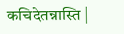कचिदेतन्नास्ति |